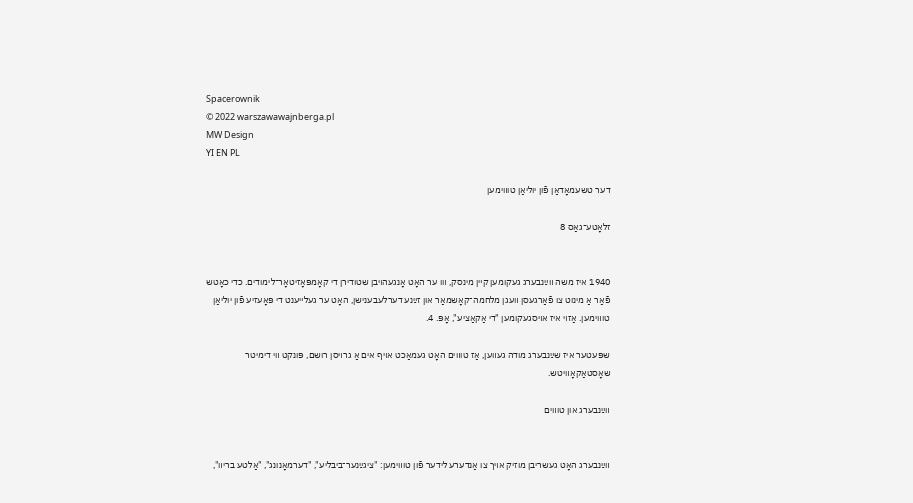Spacerownik
© 2022 warszawawajnberga.pl
MW Design
YI EN PL

דער טשעמאָדאַן פֿון יוליאַן טוװימען

זלאָטע־גאַס 8


1940 איז משה װײַנבערג געקומען קײן מינסק, װו ער האָט אָנגעהױבן שטודירן די קאָמפּאָזיטאָר־לימודים. כדי כאָטש פֿאַר אַ מינוט צו פֿאַרגעסן װעגן מלחמה־קאָשמאַר און זײַנע דערלעבענישן, האָט ער געלײענט די פּאָעזיע פֿון יוליאַן טוװימען. אַזױ איז אױסגעקומען "די אַקאַציע", אָפּ. 4.

שפּעטער איז שײַנבערג מודה געװען, אַז טוװים האָט געמאַכט אױף אים אַ גרױסן רושם, פּונקט װי דימיטר שאָסטאַקאָװיטש.

װײַנבערג און טוװים


װײַנבערג האָט געשריבן מוזיק אױך צו אַנדערע לידער פֿון טוװימען: "ציגײַנער־ביבליע", "דערמאָנונג", "אַלטע בריװ",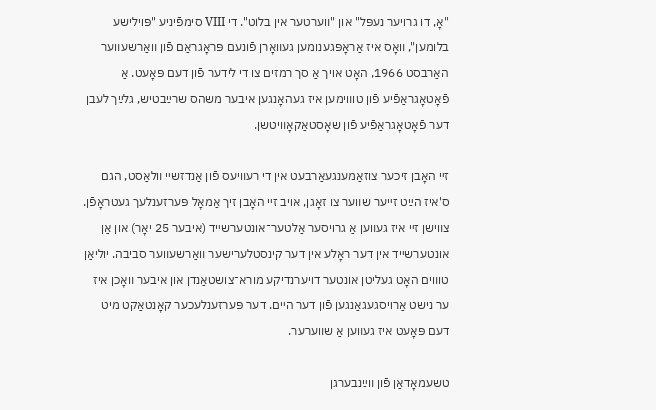"אָ, דו גרױער נעפּל" און "װערטער אין בלוט". די VIII סימפֿיניע "פּױלישע בלומען", װאָס איז אַראָפּגענומען געװאָרן פֿונעם פּראָגראַם פֿון װאַרשעװער האַרבסט 1966, האָט אױך אַ סך רמזים צו די לידער פֿון דעם פּאָעט. אַ פֿאָטאָגראַפֿיע פֿון טוװימען איז געהאָנגען איבער משהס שרײַבטיש, גלײַך לעבן דער פֿאָטאָגראַפֿיע פֿון שאָסטאַקאָװיטשן.

זײ האָבן זיכער צוזאַמענגעאַרבעט אין די רעװיעס פֿון אַנדזשײ װלאַסט, הגם ס'איז הײַט זײער שװער צו זאָגן, אױב זײ האָבן זיך אַמאָל פּערזענלעך געטראָפֿן. צװישן זײ איז געװען אַ גרױסער אַלטער־אונטערשײד (איבער 25 יאָר) און אַן אונטערשײד אין דער ראָלע אין דער קינסטלערישער װאַרשעװער סביבה. יוליאַן טוװים האָט געליטן אונטער דױערנדיקע מורא־צושטאַנדן און איבער װאָכן איז ער נישט אַרױסגעגאַנגען פֿון דער הײם. דער פּערזענלעכער קאָנטאַקט מיט דעם פּאָעט איז געװען אַ שװערער.

טשעמאָדאַן פֿון װײַנבערגן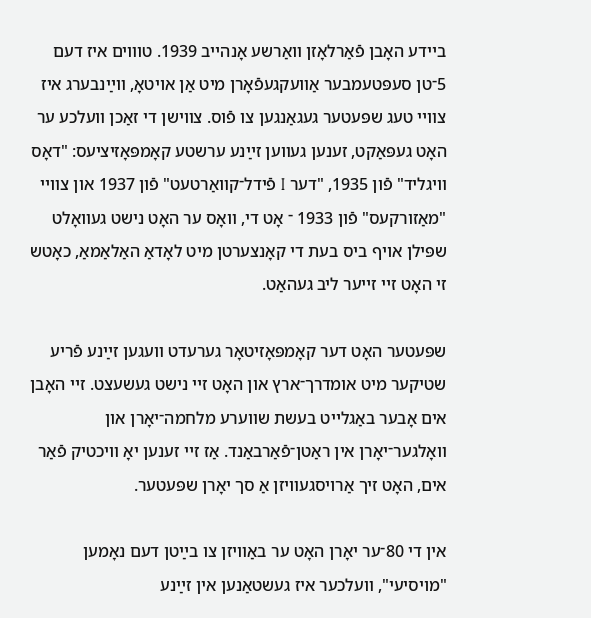בײדע האָבן פֿאַרלאָזן װאַרשע אָנהײב 1939. טוװים איז דעם 5־טן סעפּטעמבער אַװעקגעפֿאָרן מיט אַן אױטאָ, װײַנבערג איז צװײ טעג שפּעטער געגאַנגען צו פֿוס. צװישן די זאַכן װעלכע ער האָט געפּאַקט, זענען געװען זײַנע ערשטע קאָמפּאָזיציעס: "דאָס װיגליד" פֿון 1935, "דער I פֿידל־קװאַרטעט" פֿון 1937 און צװײ "מאַזורקעס" פֿון 1933 ־ אָט די, װאָס ער האָט נישט געװאָלט שפּילן אױף ביס בעת די קאָנצערטן מיט לאָדאַ האַלאַמאַ, כאָטש זי האָט זײ זײער ליב געהאַט.

שפּעטער האָט דער קאָמפּאָזיטאָר גערעדט װעגען זײַנע פֿריע שטיקער מיט אומדרך־ארץ און האָט זײ נישט געשעצט. זײ האָבן אים אָבער באַגלײט בעשת שװערע מלחמה־יאָרן און װאָלגער־יאָרן אין ראַטן־פֿאַרבאַנד. אַז זײ זענען יאָ װיכטיק פֿאַר אים, האָט זיך אַרױסגעװיזן אַ סך יאָרן שפּעטער.

אין די 80־ער יאָרן האָט ער באַװיזן צו בײַטן דעם נאָמען "מױסיעי", װעלכער איז געשטאַנען אין זײַנע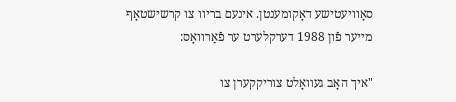סאָװיעטישע דאָקומענטן. אינעם בריװ צו קרשישטאָף מײער פֿון 1988 דערקלערט ער פֿאַרװאָס:

"איך האָב געװאָלט צוריקקערן צו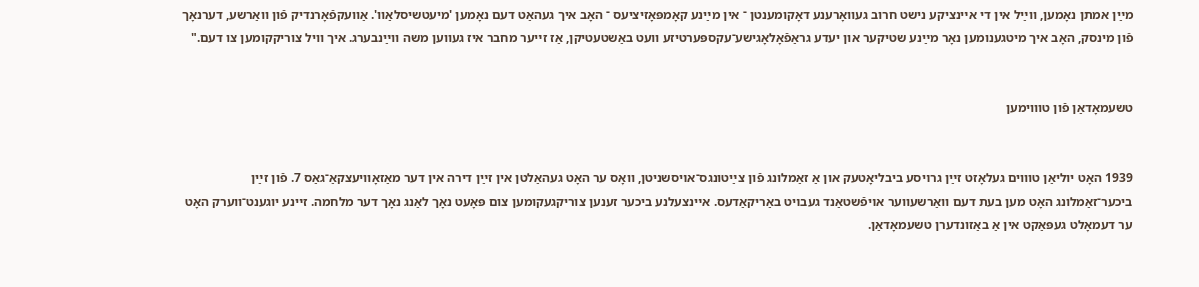מײַן אמתן נאָמען, װײַל אין די אײנציקע נישט חרוב געװאָרענע דאָקומענטן ־ אין מײַנע קאָמפּאָזיציעס ־ האָב איך געהאַט דעם נאָמען 'מיעטשיסלאַװ'. אַװעקפֿאָרנדיק פֿון װאַרשע, דערנאָך פֿון מינסק, האָב איך מיטגענומען נאָר מײַנע שטיקער און יעדע גראַפֿאָלאָגישע־עקספּערטיזע װעט באַשטעטיקן, אַז זײער מחבר איז געװען משה װײַנבערג. איך װיל צוריקקומען צו דעם."


טשעמאָדאַן פֿון טוװימען


1939 האָט יוליאַן טוװים געלאָזט זײַן גרױסע ביבליאָטעק און אַ זאַמלונג פֿון צײַטונגס־אױסשניטן, װאָס ער האָט געהאַלטן אין זײַן דירה אין דער מאַזאָװיעצקאַ־גאַס 7. פֿון זײַן ביכער־זאַמלונג האָט מען בעת דעם װאַרשעװער אױפֿשטאַנד געבױט באַריקאַדעס. אײנצעלנע ביכער זענען צוריקגעקומען צום פּאָעט נאָך לאַנג נאָך דער מלחמה. זײנע יוגענט־װערק האָט ער דעמאָלט געפּאַקט אין אַ באַזונדערן טשעמאָדאַן.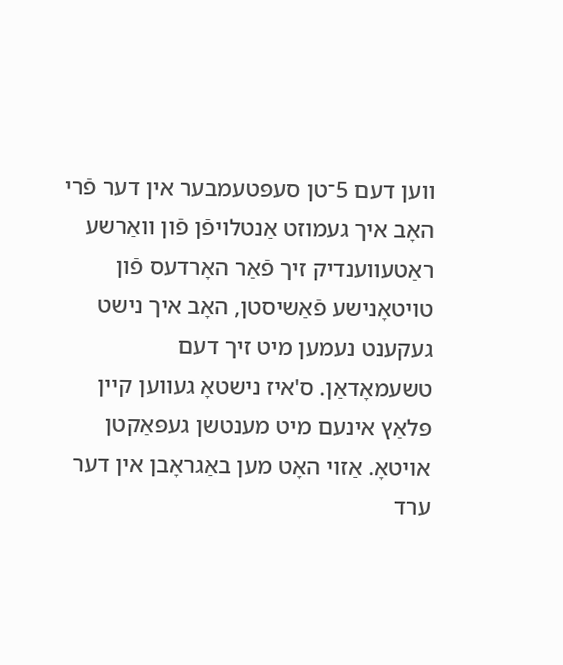װען דעם 5־טן סעפּטעמבער אין דער פֿרי האָב איך געמוזט אַנטלױפֿן פֿון װאַרשע ראַטעװענדיק זיך פֿאַר האָרדעס פֿון טױטאָנישע פֿאַשיסטן, האָב איך נישט געקענט נעמען מיט זיך דעם טשעמאָדאַן. ס'איז נישטאָ געװען קײן פּלאַץ אינעם מיט מענטשן געפּאַקטן אױטאָ. אַזױ האָט מען באַגראָבן אין דער ערד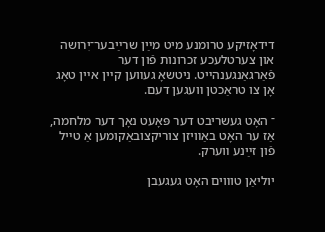דידאָזיקע טרומנע מיט מײַן שרײַבער־יִרושה און צערטלעכע זכרונות פֿון דער פֿאַרגאַנגענהײט. ניטשאָ געװען קײן אײן טאָג אָן צו טראַכטן װעגען דעם.

־ האָט געשריבט דער פּאָעט נאָך דער מלחמה, אַז ער האָט באַװיזן צוריקצובאַקומען אַ טײל פֿון זײַנע װערק.

יוליאַן טוװים האָט געגעבן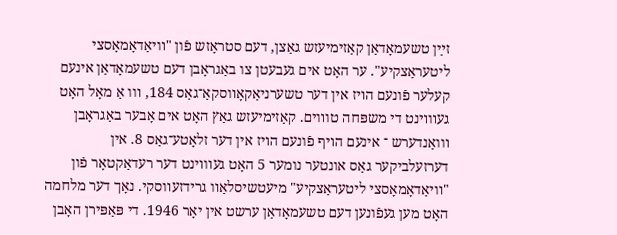זײַן טשעמאָדאַן קאַזימיעזש גאַצן, דעם סטראָזש פֿון "װיאַדאָמאָסצי ליטעראַצקיע". ער האָט אים געבעטן צו באַגראָבן דעם טשעמאָדאַן אינעם קעלער פֿונעם הױז אין דער טשערניאַקאָװסקאַ־גאַס 184, װו אַ מאָל האָט געװױנט די משפּחה טוװים. קאַזימיעזש גאַץ האָט אים אָבער באַגראָבן װואַנדערש ־ אינעם הױף פֿונעם הױז אין דער זלאָטע־גאַס 8. אין דערזעלביקער גאַס אונטער נומער 5 האָט געװױנט דער רעדאַקטאָר פֿון "װיאַדאָמאָסצי ליטעראַצקיע" מיעטשיסלאַװ גרידזעװסקי. נאָך דער מלחמה האָט מען געפֿונען דעם טשעמאָדאַן ערשט אין יאָר 1946. די פּאַפּירן האָבן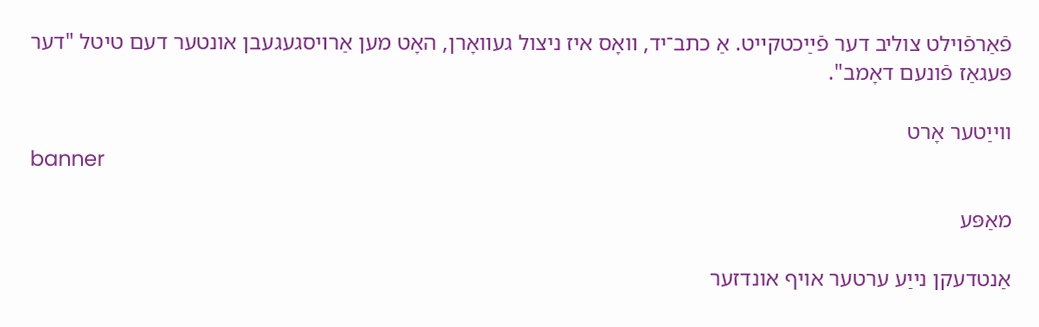פֿאַרפֿױלט צוליב דער פֿײַכטקײט. אַ כתב־יד, װאָס איז ניצול געװאָרן, האָט מען אַרױסגעגעבן אונטער דעם טיטל "דער פּעגאַז פֿונעם דאָמב".

ווייַטער אָרט
banner

מאַפּע

אַנטדעקן נייַע ערטער אויף אונדזער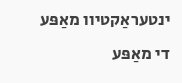ינטעראַקטיוו מאַפּע
די מאַפּע